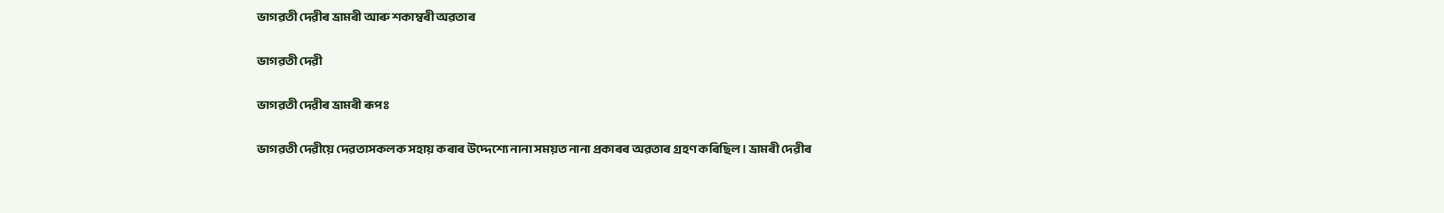ভাগৱতী দেৱীৰ ভ্ৰামৰী আৰু শকাম্বৰী অৱতাৰ

ভাগৱতী দেৱী

ভাগৱতী দেৱীৰ ভ্ৰামৰী ৰূপঃ

ভাগৱতী দেৱীয়ে দেৱতাসকলক সহায় কৰাৰ উদ্দেশ্যে নানা সময়ত নানা প্ৰকাৰৰ অৱতাৰ গ্ৰহণ কৰিছিল। ভ্ৰামৰী দেৱীৰ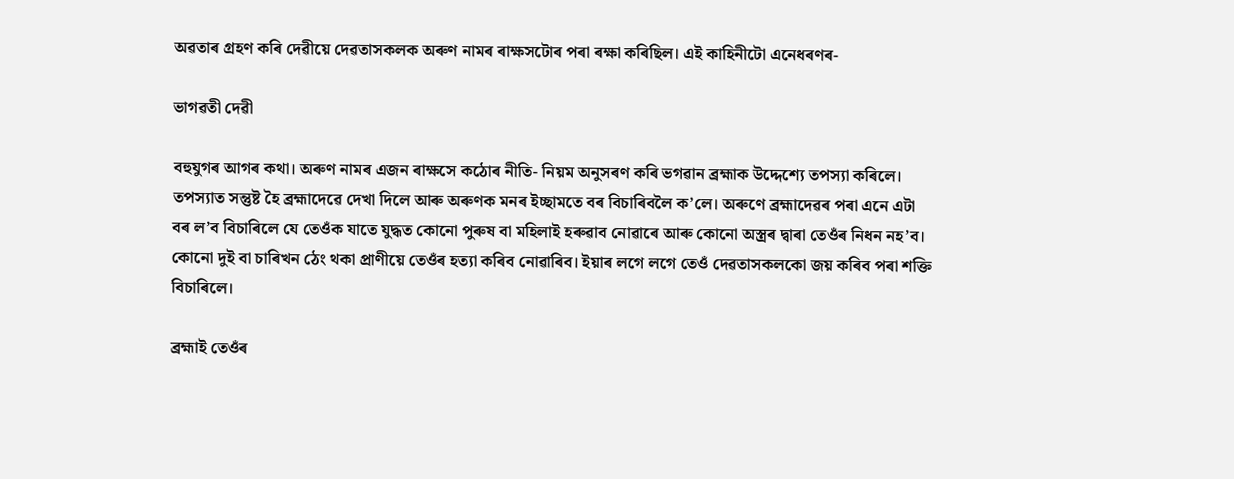অৱতাৰ গ্ৰহণ কৰি দেৱীয়ে দেৱতাসকলক অৰুণ নামৰ ৰাক্ষসটোৰ পৰা ৰক্ষা কৰিছিল। এই কাহিনীটো এনেধৰণৰ-

ভাগৱতী দেৱী

বহুযুগৰ আগৰ কথা। অৰুণ নামৰ এজন ৰাক্ষসে কঠোৰ নীতি- নিয়ম অনুসৰণ কৰি ভগৱান ব্ৰহ্মাক উদ্দেশ্যে তপস্যা কৰিলে। তপস্যাত সন্তুষ্ট হৈ ব্ৰহ্মাদেৱে দেখা দিলে আৰু অৰুণক মনৰ ইচ্ছামতে বৰ বিচাৰিবলৈ ক’লে। অৰুণে ব্ৰহ্মাদেৱৰ পৰা এনে এটা বৰ ল’ব বিচাৰিলে যে তেওঁক যাতে যুদ্ধত কোনো পুৰুষ বা মহিলাই হৰুৱাব নোৱাৰে আৰু কোনো অস্ত্ৰৰ দ্বাৰা তেওঁৰ নিধন নহ’ব। কোনো দুই বা চাৰিখন ঠেং থকা প্ৰাণীয়ে তেওঁৰ হত্যা কৰিব নোৱাৰিব। ইয়াৰ লগে লগে তেওঁ দেৱতাসকলকো জয় কৰিব পৰা শক্তি বিচাৰিলে।

ব্ৰহ্মাই তেওঁৰ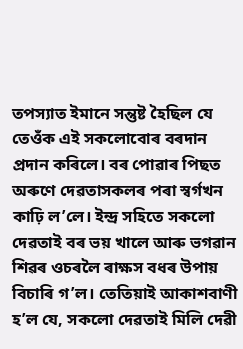তপস্যাত ইমানে সন্তুষ্ট হৈছিল যে তেওঁক এই সকলোবোৰ বৰদান প্ৰদান কৰিলে। বৰ পোৱাৰ পিছত অৰুণে দেৱতাসকলৰ পৰা স্বৰ্গখন কাঢ়ি ল’লে। ইন্দ্ৰ সহিতে সকলো দেৱতাই বৰ ভয় খালে আৰু ভগৱান শিৱৰ ওচৰলৈ ৰাক্ষস বধৰ উপায় বিচাৰি গ’ল। তেতিয়াই আকাশবাণী হ’ল যে, সকলো দেৱতাই মিলি দেৱী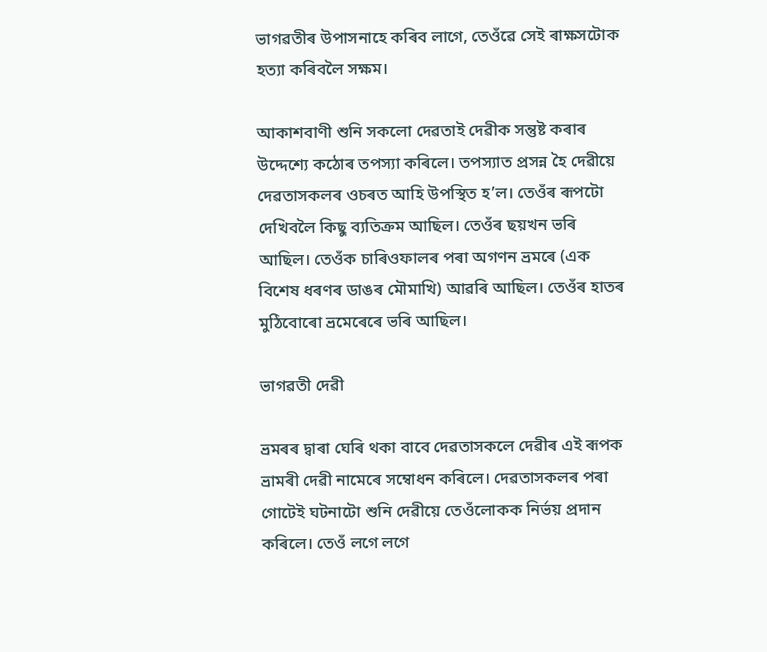ভাগৱতীৰ উপাসনাহে কৰিব লাগে, তেওঁৱে সেই ৰাক্ষসটোক হত্যা কৰিবলৈ সক্ষম।

আকাশবাণী শুনি সকলো দেৱতাই দেৱীক সন্তুষ্ট কৰাৰ উদ্দেশ্যে কঠোৰ তপস্যা কৰিলে। তপস্যাত প্ৰসন্ন হৈ দেৱীয়ে দেৱতাসকলৰ ওচৰত আহি উপস্থিত হ’ল। তেওঁৰ ৰূপটো দেখিবলৈ কিছু ব্যতিক্ৰম আছিল। তেওঁৰ ছয়খন ভৰি আছিল। তেওঁক চাৰিওফালৰ পৰা অগণন ভ্ৰমৰে (এক বিশেষ ধৰণৰ ডাঙৰ মৌমাখি) আৱৰি আছিল। তেওঁৰ হাতৰ মুঠিবোৰো ভ্ৰমেৰেৰে ভৰি আছিল।

ভাগৱতী দেৱী

ভ্ৰমৰৰ দ্বাৰা ঘেৰি থকা বাবে দেৱতাসকলে দেৱীৰ এই ৰূপক ভ্ৰামৰী দেৱী নামেৰে সম্বোধন কৰিলে। দেৱতাসকলৰ পৰা গোটেই ঘটনাটো শুনি দেৱীয়ে তেওঁলোকক নিৰ্ভয় প্ৰদান কৰিলে। তেওঁ লগে লগে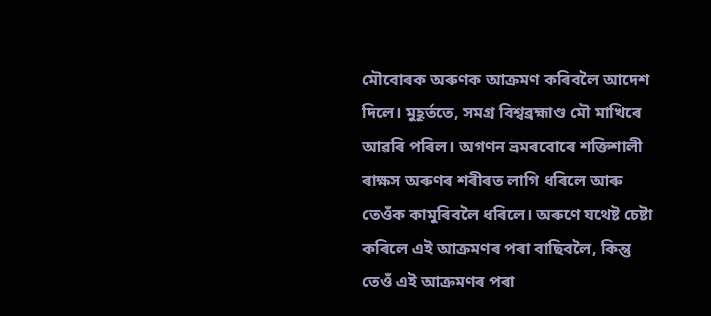মৌবোৰক অৰুণক আক্ৰমণ কৰিবলৈ আদেশ দিলে। মুহূৰ্ততে, সমগ্ৰ বিশ্বব্ৰহ্মাণ্ড মৌ মাখিৰে আৱৰি পৰিল। অগণন ভ্ৰমৰবোৰে শক্তিশালী ৰাক্ষস অৰুণৰ শৰীৰত লাগি ধৰিলে আৰু তেওঁক কামুৰিবলৈ ধৰিলে। অৰুণে যথেষ্ট চেষ্টা কৰিলে এই আক্ৰমণৰ পৰা বাছিবলৈ, কিন্তু তেওঁ এই আক্ৰমণৰ পৰা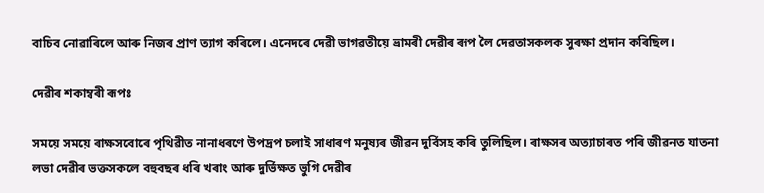বাচিব নোৱাৰিলে আৰু নিজৰ প্ৰাণ ত্যাগ কৰিলে। এনেদৰে দেৱী ভাগৱতীয়ে ভ্ৰামৰী দেৱীৰ ৰূপ লৈ দেৱতাসকলক সুৰক্ষা প্ৰদান কৰিছিল।

দেৱীৰ শকাম্বৰী ৰূপঃ

সময়ে সময়ে ৰাক্ষসবোৰে পৃথিৱীত নানাধৰণে উপদ্ৰপ চলাই সাধাৰণ মনুষ্যৰ জীৱন দুৰ্বিসহ কৰি তুলিছিল। ৰাক্ষসৰ অত্যাচাৰত পৰি জীৱনত যাতনা লভা দেৱীৰ ভক্তসকলে বহুবছৰ ধৰি খৰাং আৰু দুৰ্ভিক্ষত ভুগি দেৱীৰ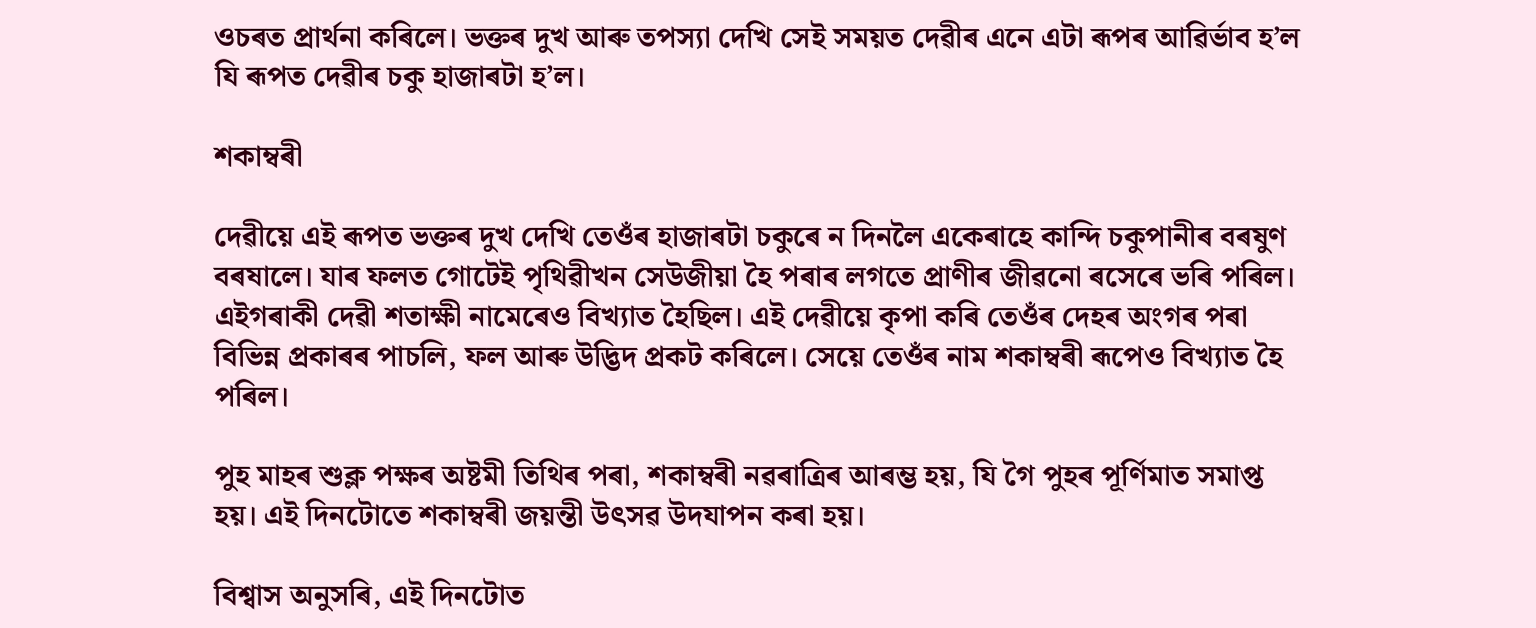ওচৰত প্ৰাৰ্থনা কৰিলে। ভক্তৰ দুখ আৰু তপস্যা দেখি সেই সময়ত দেৱীৰ এনে এটা ৰূপৰ আৱিৰ্ভাব হ’ল যি ৰূপত দেৱীৰ চকু হাজাৰটা হ’ল।

শকাম্বৰী

দেৱীয়ে এই ৰূপত ভক্তৰ দুখ দেখি তেওঁৰ হাজাৰটা চকুৰে ন দিনলৈ একেৰাহে কান্দি চকুপানীৰ বৰষুণ বৰষালে। যাৰ ফলত গোটেই পৃথিৱীখন সেউজীয়া হৈ পৰাৰ লগতে প্ৰাণীৰ জীৱনো ৰসেৰে ভৰি পৰিল। এইগৰাকী দেৱী শতাক্ষী নামেৰেও বিখ্যাত হৈছিল। এই দেৱীয়ে কৃপা কৰি তেওঁৰ দেহৰ অংগৰ পৰা বিভিন্ন প্ৰকাৰৰ পাচলি, ফল আৰু উদ্ভিদ প্ৰকট কৰিলে। সেয়ে তেওঁৰ নাম শকাম্বৰী ৰূপেও বিখ্যাত হৈ পৰিল।

পুহ মাহৰ শুক্ল পক্ষৰ অষ্টমী তিথিৰ পৰা, শকাম্বৰী নৱৰাত্ৰিৰ আৰম্ভ হয়, যি গৈ পুহৰ পূৰ্ণিমাত সমাপ্ত হয়। এই দিনটোতে শকাম্বৰী জয়ন্তী উৎসৱ উদযাপন কৰা হয়।

বিশ্বাস অনুসৰি, এই দিনটোত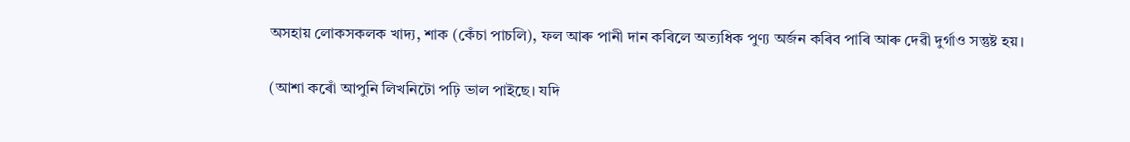অসহায় লোকসকলক খাদ্য, শাক (কেঁচা পাচলি), ফল আৰু পানী দান কৰিলে অত্যধিক পুণ্য অৰ্জন কৰিব পাৰি আৰু দেৱী দুৰ্গাও সন্তুষ্ট হয়।

(আশা কৰোঁ আপুনি লিখনিটো পঢ়ি ভাল পাইছে। যদি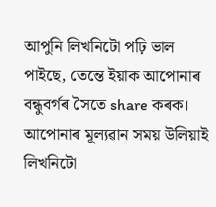আপুনি লিখনিটো পঢ়ি ভাল পাইছে, তেন্তে ইয়াক আপোনাৰ বন্ধুবৰ্গৰ সৈতে share কৰক। আপোনাৰ মূল্যৱান সময় উলিয়াই লিখনিটো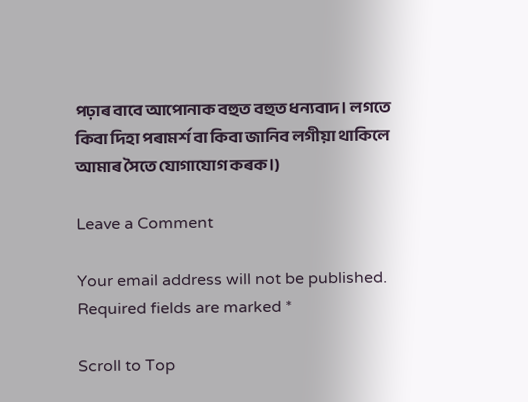পঢ়াৰ বাবে আপোনাক বহুত বহুত ধন্যবাদ। লগতে কিবা দিহা পৰামৰ্শ বা কিবা জানিব লগীয়া থাকিলে আমাৰ সৈতে যোগাযোগ কৰক।)

Leave a Comment

Your email address will not be published. Required fields are marked *

Scroll to Top